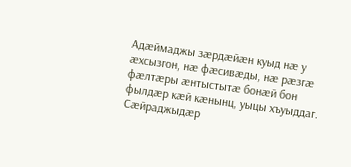Адæймаджы зæрдæйæн куыд нæ у æхсызгон, нæ фæсивæды, нæ рæзгæ фæлтæры æнтыстытæ бонæй бон фылдæр кæй кæнынц, уыцы хъуыддаг. Сæйраджыдæр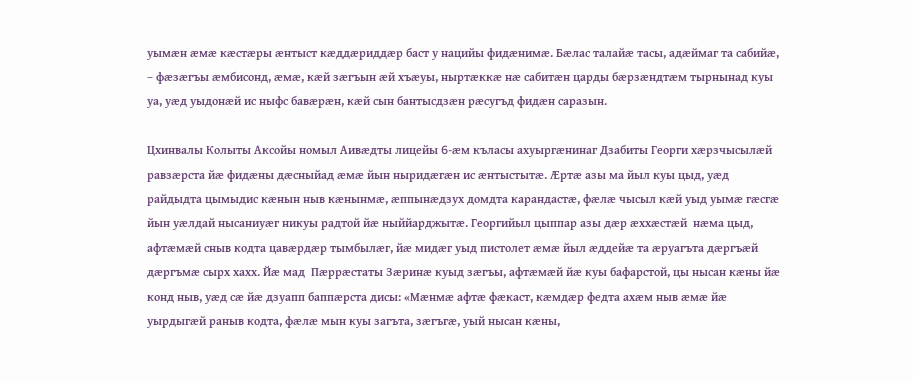уымæн æмæ кæстæры æнтыст кæддæриддæр баст у нацийы фидæнимæ. Бæлас талайæ тасы, адæймаг та сабийæ, – фæзæгъы æмбисонд, æмæ, кæй зæгъын æй хъæуы, ныртæккæ нæ сабитæн царды бæрзæндтæм тырнынад куы уа, уæд уыдонæй ис ныфс бавæрæн, кæй сын бантысдзæн рæсугъд фидæн саразын.

Цхинвалы Колыты Аксойы номыл Аивæдты лицейы 6-æм къласы ахуыргæнинаг Дзабиты Георги хæрзчысылæй равзæрста йæ фидæны дæсныйад æмæ йын ныридæгæн ис æнтыстытæ. Æртæ азы ма йыл куы цыд, уæд райдыдта цымыдис кæнын ныв кæнынмæ, æппынæдзух домдта карандастæ, фæлæ чысыл кæй уыд уымæ гæсгæ йын уæлдай нысаниуæг никуы радтой йæ ныййарджытæ. Георгийыл цыппар азы дæр æххæстæй  нæма цыд, афтæмæй сныв кодта цавæрдæр тымбылæг, йæ мидæг уыд пистолет æмæ йыл æддейæ та æруагъта дæргъæй дæргъмæ сырх хахх. Йæ мад  Пæррæстаты Зæринæ куыд зæгъы, афтæмæй йæ куы бафарстой, цы нысан кæны йæ конд ныв, уæд сæ йæ дзуапп баппæрста дисы: «Мæнмæ афтæ фæкаст, кæмдæр федта ахæм ныв æмæ йæ уырдыгæй раныв кодта, фæлæ мын куы загъта, зæгъгæ, уый нысан кæны,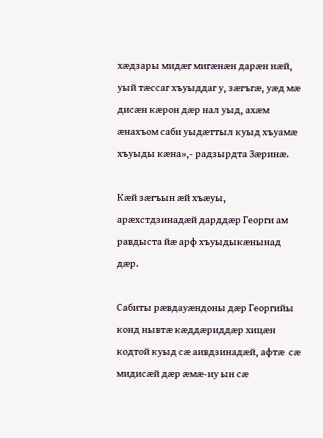хæдзары мидæг мигæнæн дарæн нæй, уый тæссаг хъуыддаг у, зæгъгæ, уæд мæ дисæн кæрон дæр нал уыд, ахæм æнахъом саби уыдæттыл куыд хъуамæ хъуыды кæна»,- радзырдта Зæринæ.

Кæй зæгъын æй хъæуы, арæхстдзинадæй дарддæр Георги ам равдыста йæ арф хъуыдыкæнынад дæр.

Сабиты рæвдауæндоны дæр Георгийы конд нывтæ кæддæриддæр хицæн кодтой куыд сæ аивдзинадæй, афтæ  сæ мидисæй дæр æмæ-иу ын сæ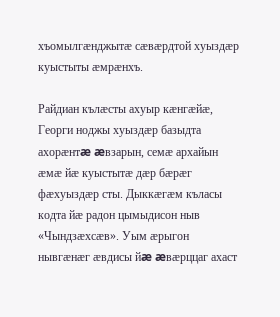хъомылгæнджытæ сæвæрдтой хуыздæр куыстыты æмрæнхъ.

Райдиан кълæсты ахуыр кæнгæйæ, Георги ноджы хуыздæр базыдта ахорæнтæ æвзарын, семæ архайын æмæ йæ куыстытæ дæр бæрæг фæхуыздæр сты. Дыккæгæм къласы кодта йæ радон цымыдисон ныв «Чындзæхсæв». Уым æрыгон нывгæнæг æвдисы йæ æвæрццаг ахаст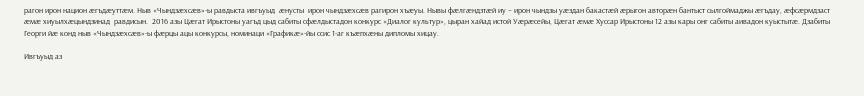рагон ирон национ æгъдæуттæм. Ныв «Чындзæхсæв»-ы равдыста ивгъуыд  æнусты  ирон чындзæхсæв рагирон хъæуы. Нывы фæлгæндзтæй иу – ирон чындзы уæздан бакастæй æрыгон авторæн бантыст сылгоймаджы æгъдау, æфсæрмдзаст æмæ хиуылхæцындзинад  равдисын.  2016 азы Цæгат Ирыстоны уагъд цыд сабиты сфæлдыстадон конкурс «Диалог культур», цыран хайад истой Уæрæсейы, Цæгат æмæ Хуссар Ирыстоны 12 азы кары онг сабиты аивадон куыстытæ. Дзабиты Георги йæ конд ныв «Чындзæхсæв»-ы фæрцы ацы конкурсы, номинаци «Графикæ»-йы ссис 1-аг къæпхæны дипломы хицау.

Ивгъуыд аз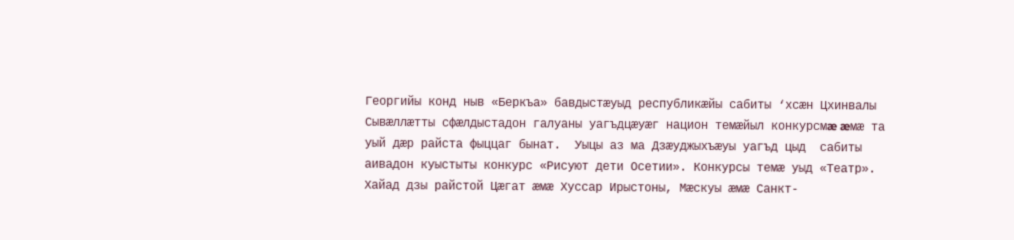Георгийы конд ныв «Беркъа» бавдыстæуыд республикæйы сабиты ‘хсæн Цхинвалы Сывæллæтты сфæлдыстадон галуаны уагъдцæуæг национ темæйыл конкурсмæ æмæ та уый дæр райста фыццаг бынат.  Уыцы аз ма Дзæуджыхъæуы уагъд цыд  сабиты аивадон куыстыты конкурс «Рисуют дети Осетии». Конкурсы темæ уыд «Театр». Хайад дзы райстой Цæгат æмæ Хуссар Ирыстоны, Мæскуы æмæ Санкт-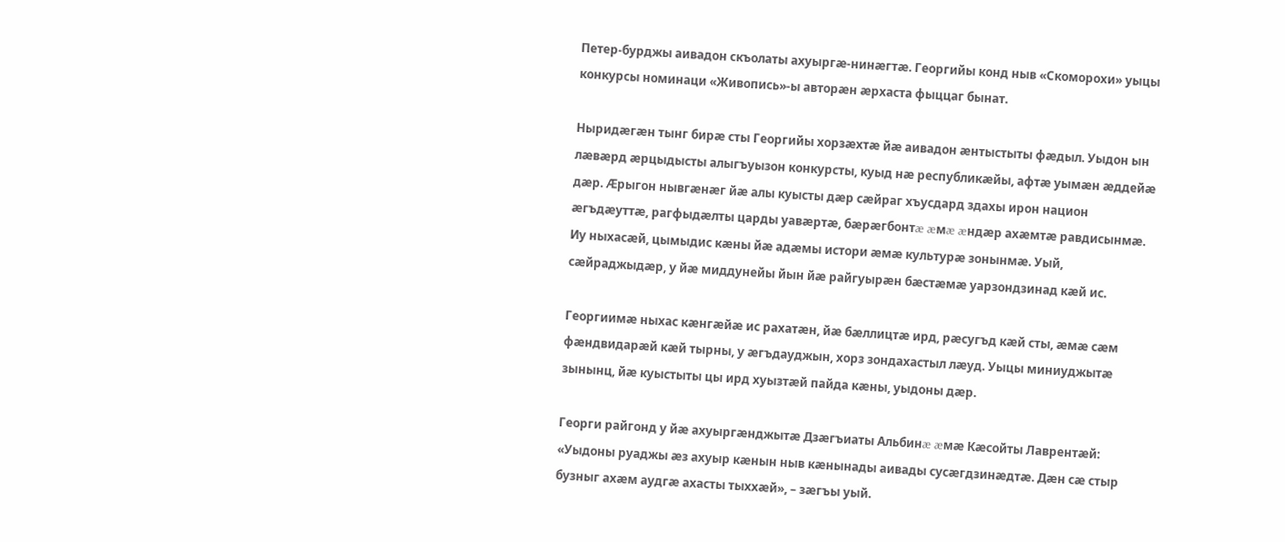Петер-бурджы аивадон скъолаты ахуыргæ-нинæгтæ. Георгийы конд ныв «Скоморохи» уыцы конкурсы номинаци «Живопись»-ы авторæн æрхаста фыццаг бынат.

Ныридæгæн тынг бирæ сты Георгийы хорзæхтæ йæ аивадон æнтыстыты фæдыл. Уыдон ын лæвæрд æрцыдысты алыгъуызон конкурсты, куыд нæ республикæйы, афтæ уымæн æддейæ дæр. Æрыгон нывгæнæг йæ алы куысты дæр сæйраг хъусдард здахы ирон национ æгъдæуттæ, рагфыдæлты царды уавæртæ, бæрæгбонтæ æмæ æндæр ахæмтæ равдисынмæ. Иу ныхасæй, цымыдис кæны йæ адæмы истори æмæ культурæ зонынмæ. Уый, сæйраджыдæр, у йæ миддунейы йын йæ райгуырæн бæстæмæ уарзондзинад кæй ис.

Георгиимæ ныхас кæнгæйæ ис рахатæн, йæ бæллицтæ ирд, рæсугъд кæй сты, æмæ сæм фæндвидарæй кæй тырны, у æгъдауджын, хорз зондахастыл лæуд. Уыцы миниуджытæ зынынц, йæ куыстыты цы ирд хуызтæй пайда кæны, уыдоны дæр.

Георги райгонд у йæ ахуыргæнджытæ Дзæгъиаты Альбинæ æмæ Кæсойты Лаврентæй: «Уыдоны руаджы æз ахуыр кæнын ныв кæнынады аивады сусæгдзинæдтæ. Дæн сæ стыр бузныг ахæм аудгæ ахасты тыххæй», – зæгъы уый.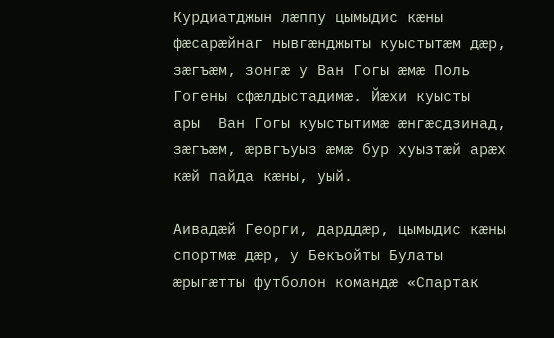Курдиатджын лæппу цымыдис кæны фæсарæйнаг нывгæнджыты куыстытæм дæр, зæгъæм, зонгæ у Ван Гогы æмæ Поль Гогены сфæлдыстадимæ. Йæхи куысты  ары  Ван Гогы куыстытимæ æнгæсдзинад, зæгъæм, æрвгъуыз æмæ бур хуызтæй арæх кæй пайда кæны, уый.

Аивадæй Георги, дарддæр, цымыдис кæны спортмæ дæр, у Бекъойты Булаты æрыгæтты футболон командæ «Спартак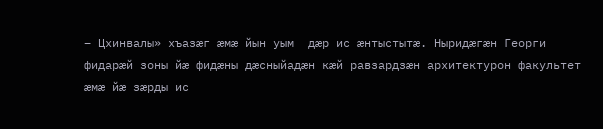– Цхинвалы» хъазæг æмæ йын уым  дæр ис æнтыстытæ. Ныридæгæн Георги фидарæй зоны йæ фидæны дæсныйадæн кæй равзардзæн архитектурон факультет æмæ йæ зæрды ис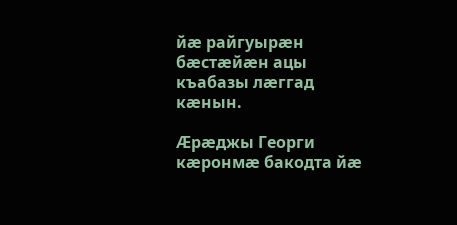йæ райгуырæн бæстæйæн ацы къабазы лæггад кæнын.

Æрæджы Георги кæронмæ бакодта йæ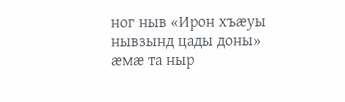ног ныв «Ирон хъæуы нывзынд цады доны» æмæ та ныр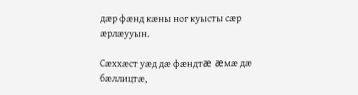дæр фæнд кæны ног куысты сæр æрлæууын.

Сæххæст уæд дæ фæндтæ æмæ дæ бæллицтæ,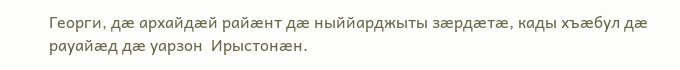Георги, дæ архайдæй райæнт дæ ныййарджыты зæрдæтæ, кады хъæбул дæ рауайæд дæ уарзон  Ирыстонæн.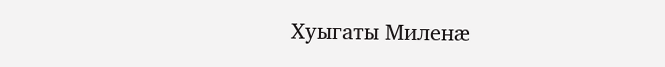Хуыгаты Миленæ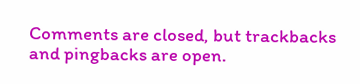Comments are closed, but trackbacks and pingbacks are open.